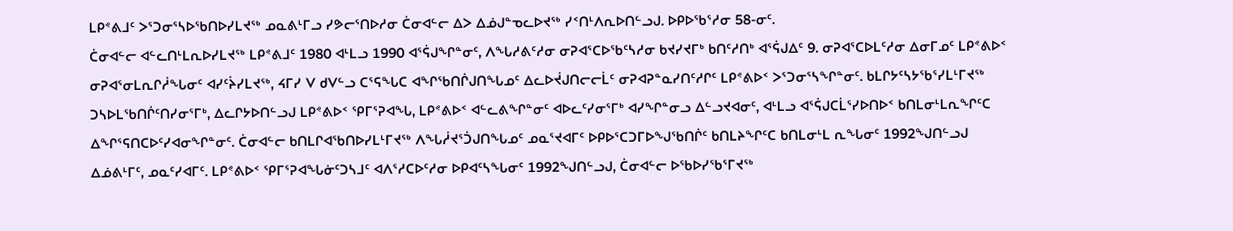ᒪᑭᕝᕕᒧᑦ ᐳᕐᑐᓂᕐᓴᐅᖃᑎᐅᓯᒪᔪᖅ ᓄᓇᕕᒻᒥᓗ ᓯᕗᓕᕐᑎᐅᓱᓂ ᑖᓂᐊᓪᓕ ᐃᐳ ᐃᓅᒍᓐᓀᓚᐅᔪᖅ ᓯᑉᑎᒻᐱᕆᐅᑎᓪᓗᒍ. ᐅᑭᐅᖃᕐᓱᓂ 58-ᓂᑦ.
ᑖᓂᐊᓪᓕ ᐊᓪᓚᑎᒻᒪᕆᐅᓯᒪᔪᖅ ᒪᑭᕝᕕᒧᑦ 1980 ᐊᒻᒪᓗ 1990 ᐊᕐᕌᒍᖏᓐᓂᑦ, ᐱᖓᓱᕕᑦᓱᓂ ᓂᕈᐊᕐᑕᐅᖃᑦᓴᓱᓂ ᑲᔪᓯᔪᒥᒃ ᑲᑎᑦᓱᑎᒃ ᐊᕐᕌᒍᐃᑦ 9. ᓂᕈᐊᕐᑕᐅᒪᑦᓱᓂ ᐃᓂᒥᓄᑦ ᒪᑭᕝᕕᐅᑉ ᓂᕈᐊᕐᓂᒪᕆᒋᓲᖓᓂᑦ ᐊᓯᑦᔩᓯᒪᔪᖅ, ᔦᒥᓯ ᐯ ᑯᐯᓪᓗ ᑕᕐᕋᖓᑕ ᐊᖏᖃᑎᒌᒍᑎᖓᓄᑦ ᐃᓚᐅᔫᒍᑎᓕᓕᒫᑦ ᓂᕈᐊᕈᓐᓇᓯᑎᑦᓱᒋᑦ ᒪᑭᕝᕕᐅᑉ ᐳᕐᑐᓂᕐᓴᖏᓐᓂᑦ. ᑲᒪᒋᔭᑦᓴᔭᖃᕐᓯᒪᒻᒥᔪᖅ ᑐᓴᐅᒪᖃᑎᒌᑦᑎᓯᓂᕐᒥᒃ, ᐃᓚᒋᔭᐅᑎᓪᓗᒍ ᒪᑭᕝᕕᐅᑉ ᕿᒥᕐᕈᐊᖓ, ᒪᑭᕝᕕᐅᑉ ᐊᓪᓚᕕᖏᓐᓂᑦ ᐊᐅᓚᑦᓯᓂᕐᒥᒃ ᐊᓯᖏᓐᓂᓗ ᐃᓪᓗᔪᐊᓂᑦ, ᐊᒻᒪᓗ ᐊᕐᕌᒍᑕᒫᕐᓯᐅᑎᐅᑉ ᑲᑎᒪᓂᒻᒪᕆᖏᑦᑕ ᐃᖏᕐᕋᑎᑕᐅᑦᓯᐊᓂᖏᓐᓂᑦ. ᑖᓂᐊᓪᓕ ᑲᑎᒪᒋᐊᖃᑎᐅᓯᒪᒻᒥᔪᖅ ᐱᖓᓲᔪᕐᑑᒍᑎᖓᓄᑦ ᓄᓇᕐᔪᐊᒥᑦ ᐅᑭᐅᕐᑕᑐᒥᐅᖑᖃᑎᒌᑦ ᑲᑎᒪᔨᖏᑦᑕ ᑲᑎᒪᓂᒻᒪ ᕆᖓᓂᑦ 1992ᖑᑎᓪᓗᒍ ᐃᓅᕕᒻᒥᑦ, ᓄᓇᑦᓯᐊᒥᑦ. ᒪᑭᕝᕕᐅᑉ ᕿᒥᕐᕈᐊᖓᓃᑦᑐᓴᒧᑦ ᐊᐱᕐᓱᑕᐅᑦᓱᓂ ᐅᑭᐊᑦᓴᖓᓂᑦ 1992ᖑᑎᓪᓗᒍ, ᑖᓂᐊᓪᓕ ᐅᖃᐅᓯᖃᕐᒥᔪᖅ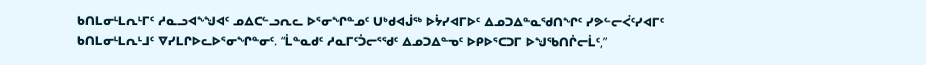ᑲᑎᒪᓂᒻᒪᕆᒻᒥᑦ ᓱᓇᓗᐊᖕᖑᐊᑦ ᓄᐃᑕᓪᓗᕆᓚ ᐅᕐᓂᖏᓐᓄᑦ ᑌᒃᑯᐊᒎᖅ ᐅᔮᓯᐊᒥᐅᑦ ᐃᓄᑐᐃᓐᓇᖁᑎᖏᑦ ᓯᕗᓪᓕᐹᑦᓯᐊᒥᑦ ᑲᑎᒪᓂᒻᒪᕆᒻᒧᑦ ᐁᓯᒪᒋᐅᓚᐅᕐᓂᖏᓐᓂᑦ. “ᒫᓐᓇᑯᑦ ᓱᓇᒥᑦᑑᓕᕐᖁᑦ ᐃᓄᑐᐃᓐᓀᑦ ᐅᑭᐅᕐᑕᑐᒥ ᐅᖑᖃᑎᒌᓕᒫᑦ,”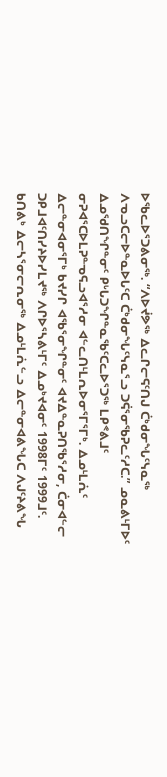ᐅᖃᓚᐅᕐᑐᕕᓂᖅ. “ᐱᐅᔫᕗᖅ ᐃᓚᒋᓕᕋᑦᑎᒍ ᑖᒃᑯᓂᖓᑦᓭᓇᖅ ᐱᓀᓗᑕᓕᐅᓐᓇᐅᒐᑦᑕ ᑖᒃᑯᓂᖓᑦᓭᓇᕐᓗ ᑐᕌᕐᓂᖃᕈᓚᑦᓱᑕ.” ᓄᓇᕕᒻᒥᐅᑦ ᐃᓄᖁᑎᖏᓐᓂᑦ ᑭᒡᒐᑐᖏᓐᓇᖃᑦᑕᓚᐅᕐᑐᖅ ᒪᑭᕝᕕᒧᑦ ᓂᕈᐊᕐᑕᐅᒪᕈᓐᓀᕋᓗᐊᕐᓱᓂ ᐊᓪᓚᑎᒻᒪᕆᐅᓂᕐᒥᕐᒥᒃ. ᐃᓄᒻᒪᕇᑦ ᐃᓕᓐᓂᐊᓂᕐᒥᒃ ᑲᔪᓯᒋ ᐊᖃᕐᓂᖏᓐᓂᑦ ᐊᔪᐃᓐᓇᕈᑎᖃᕐᓱᓂ, ᑖᓂᐊᓪᓕ ᑐᑭᒧᐊᑦᑎᓯᔨᐅᓯᒪᔪᖅ ᐱᒋᐅᕐᓴᕕᒻᒥᑦ ᐃᓄᒃᔪᐊᓂᑦ 1998ᒥᑦ 1999ᒧᑦ.
ᑲᑎᕕᒃ ᐃᓕᓴᕐᓂᓕᕆᓂᖅ ᐃᓄᒻᒪᕇᓪᓗ ᐃᓕᓐᓂᐊᕕᖓᑕ ᐱᒍᑦᔨᕕᖓ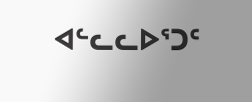ᐊᓪᓚᓚᐅᕐᑐᑦ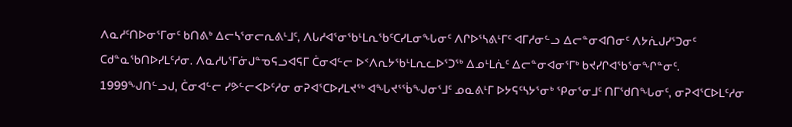ᐱᓇᓱᑦᑎᐅᓂᕐᒥᓂᑦ ᑲᑎᕕᒃ ᐃᓕᓴᕐᓂᓕᕆᕕᒻᒧᑦ, ᐱᒐᓱᐊᕐᓂᖃᒻᒪᕆᖃᑦᑕᓯᒪᓂᖓᓂᑦ ᐱᒋᐅᕐᓴᕕᒻᒥᑦ ᐊᒥᓱᓂᓪᓗ ᐃᓕᓐᓂᐊᑎᓂᑦ ᐱᔭᕇᒍᓯᕐᑐᓂᑦ ᑕᑯᓐᓇᖃᑎᐅᓯᒪᑦᓱᓂ. ᐱᓇᓱᒐᕐᒥᓃᒍᓐᓀᕋᓗᐊᕋᒥ ᑖᓂᐊᓪᓕ ᐅᑉᐱᕆᔭᖃᒻᒪᕆᓚᐅᕐᑐᖅ ᐃᓄᒻᒪᕇᑦ ᐃᓕᓐᓂᐊᓂᕐᒥᒃ ᑲᔪᓯᒋᐊᖃᕐᓂᖏᓐᓂᑦ.
1999ᖑᑎᓪᓗᒍ, ᑖᓂᐊᓪᓕ ᓯᕗᓪᓕᐸᐅᑦᓱᓂ ᓂᕈᐊᕐᑕᐅᓯᒪᔪᖅ ᐊᖓᔪᕐᖄᖑᓂᕐᒧᑦ ᓄᓇᕕᒻᒥ ᐅᔭᕋᑦᓴᔭᕐᓂᒃ ᕿᓂᕐᓂᒧᑦ ᑎᒥᖁᑎᖓᓂᑦ, ᓂᕈᐊᕐᑕᐅᒪᑦᓱᓂ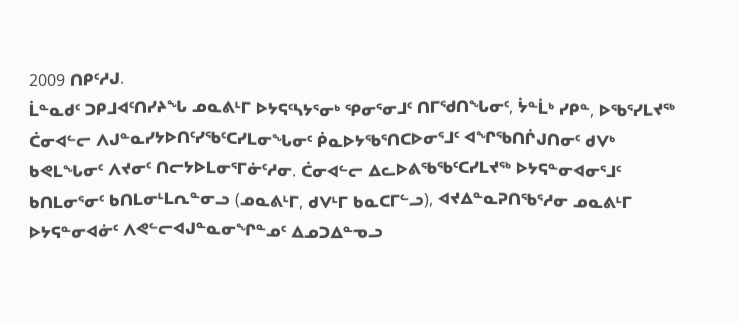2009 ᑎᑭᑦᓱᒍ.
ᒫᓐᓇᑯᑦ ᑐᑭᒧᐊᑦᑎᓯᔨᖓ ᓄᓇᕕᒻᒥ ᐅᔭᕋᑦᓴᔭᕐᓂᒃ ᕿᓂᕐᓂᒧᑦ ᑎᒥᖁᑎᖓᓂᑦ, ᔮᓐᒫᒃ ᓯᑭᓐ, ᐅᖃᕐᓯᒪᔪᖅ ᑖᓂᐊᓪᓕ ᐱᒍᓐᓇᓯᔭᐅᑎᑦᓯᖃᑦᑕᓯᒪᓂᖓᓂᑦ ᑮᓇᐅᔭᖃᕐᑎᑕᐅᓂᕐᒧᑦ ᐊᖏᖃᑎᒌᒍᑎᓂᑦ ᑯᐯᒃ ᑲᕙᒪᖓᓂᑦ ᐱᔪᓂᑦ ᑎᓕᔭᐅᒪᓂᕐᒥᓃᑦᓱᓂ. ᑖᓂᐊᓪᓕ ᐃᓚᐅᕕᖃᖃᑦᑕᓯᒪᔪᖅ ᐅᔭᕋᓐᓂᐊᓂᕐᒧᑦ ᑲᑎᒪᓂᕐᓂᑦ ᑲᑎᒪᓂᒻᒪᕆᓐᓂᓗ (ᓄᓇᕕᒻᒥ, ᑯᐯᒻᒥ ᑲᓇᑕᒥᓪᓗ), ᐊᔪᐃᓐᓇᕈᑎᖃᕐᓱᓂ ᓄᓇᕕᒻᒥ ᐅᔭᕋᓐᓂᐊᓃᑦ ᐱᕙᓪᓕᐊᒍᓐᓇᓂᖏᓐᓄᑦ ᐃᓄᑐᐃᓐᓀᓗ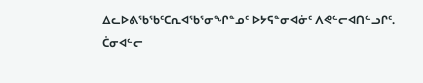ᐃᓚᐅᕕᖃᖃᑦᑕᕆᐊᖃᕐᓂᖏᓐᓄᑦ ᐅᔭᕋᓐᓂᐊᓃᑦ ᐱᕙᓪᓕᐊᑎᓪᓗᒋᑦ.
ᑖᓂᐊᓪᓕ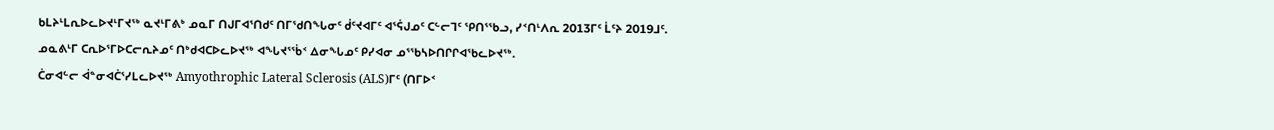ᑲᒪᔨᒻᒪᕆᐅᓚᐅᔪᒻᒥᔪᖅ ᓇᔪᒻᒥᕕᒃ ᓄᓇᒥ ᑎᒍᒥᐊᕐᑎᑯᑦ ᑎᒥᖁᑎᖓᓂᑦ ᑰᑦᔪᐊᒥᑦ ᐊᕐᕌᒍᓄᑦ ᑕᓪᓕᒣᑦ ᕿᑎᕐᖃᓗ, ᓯᑉᑎᒻᐱᕆ 2013ᒥᑦ ᒫᑦᔨ 2019ᒧᑦ.
ᓄᓇᕕᒻᒥ ᑕᕆᐅᕐᒥᐅᑕᓕᕆᔨᓄᑦ ᑎᒃᑯᐊᑕᐅᓚᐅᔪᖅ ᐊᖓᔪᕐᖄᑉ ᐃᓂᖓᓄᑦ ᑭᓯᐊᓂ ᓄᕐᖃᓴᐅᑎᒋᒋᐊᖃᓚᐅᔪᖅ.
ᑖᓂᐊᓪᓕ ᐋᓐᓂᐊᑖᕐᓯᒪᓚᐅᔪᖅ Amyothrophic Lateral Sclerosis (ALS)ᒥᑦ (ᑎᒥᐅᑉ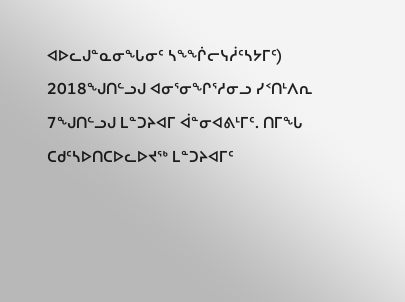ᐊᐅᓚᒍᓐᓇᓂᖓᓂᑦ ᓴᖕᖐᓕᓭᓲᑦᓴᔭᒥᑦ) 2018ᖑᑎᓪᓗᒍ ᐊᓂᕐᓂᖏᕐᓱᓂᓗ ᓯᑉᑎᒻᐱᕆ 7ᖑᑎᓪᓗᒍ ᒪᓐᑐᔨᐊᒥ ᐋᓐᓂᐊᕕᒻᒥᑦ. ᑎᒥᖓ ᑕᑯᑦᓴᐅᑎᑕᐅᓚᐅᔪᖅ ᒪᓐᑐᔨᐊᒥᑦ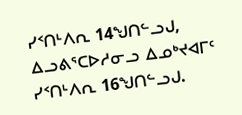ᓯᑉᑎᒻᐱᕆ 14ᖑᑎᓪᓗᒍ, ᐃᓗᕕᕐᑕᐅᓱᓂᓗ ᐃᓄᒃᔪᐊᒥᑦ ᓯᑉᑎᒻᐱᕆ 16ᖑᑎᓪᓗᒍ.